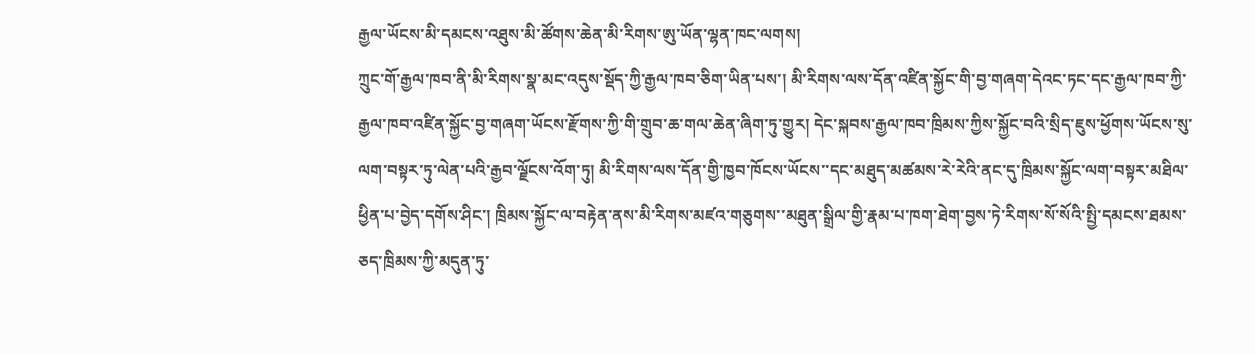རྒྱལ་ཡོངས་མི་དམངས་འཐུས་མི་ཚོགས་ཆེན་མི་རིགས་ཨུ་ཡོན་ལྷན་ཁང་ལགས།
ཀྲུང་གོ་རྒྱལ་ཁབ་ནི་མི་རིགས་སྣ་མང་འདུས་སྡོད་ཀྱི་རྒྱལ་ཁབ་ཅིག་ཡིན་པས་། མི་རིགས་ལས་དོན་འཛིན་སྐྱོང་གི་བྱ་གཞག་དེའང་ཏང་དང་རྒྱལ་ཁབ་ཀྱི་རྒྱལ་ཁབ་འཛིན་སྐྱོང་བྱ་གཞག་ཡོངས་རྫོགས་ཀྱི་གི་གྲུབ་ཆ་གལ་ཆེན་ཞིག་ཏུ་གྱུར། དེང་སྐབས་རྒྱལ་ཁབ་ཁྲིམས་ཀྱིས་སྐྱོང་བའི་སྲིད་ཇུས་ཕྱོགས་ཡོངས་སུ་ལག་བསྟར་ཏུ་ལེན་པའི་རྒྱབ་ལྗོངས་འོག་ཏུ། མི་རིགས་ལས་དོན་གྱི་ཁྱབ་ཁོངས་ཡོངས་་དང་མཐུད་མཚམས་རེ་རེའི་ནང་དུ་ཁྲིམས་སྐྱོང་ལག་བསྟར་མཐིལ་ཕྱིན་པ་བྱེད་དགོས་ཤིང་། ཁྲིམས་སྐྱོང་ལ་བརྟེན་ནས་མི་རིགས་མཛའ་གཅུགས་་མཐུན་སྒྲིལ་གྱི་རྣམ་པ་ཁག་ཐེག་བྱས་ཏེ་རིགས་སོ་སོའི་སྤྱི་དམངས་ཐམས་ཅད་ཁྲིམས་ཀྱི་མདུན་ཏུ་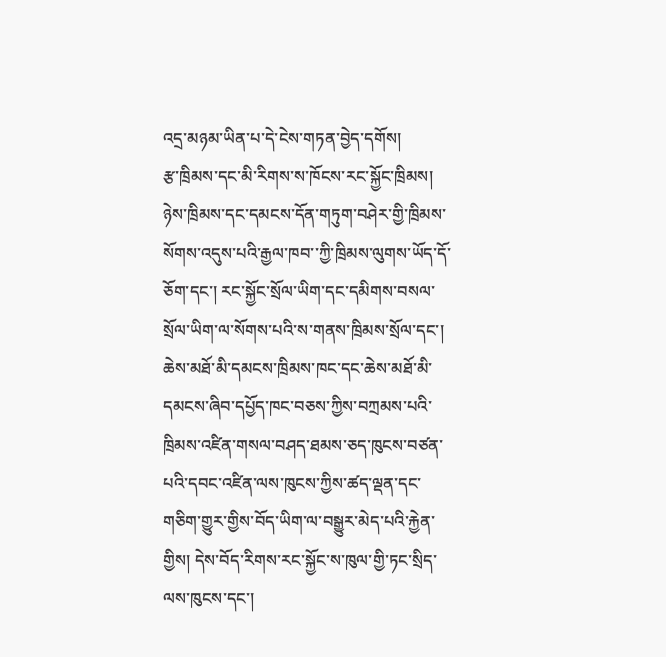འདྲ་མཉམ་ཡིན་པ་དེ་ངེས་གཏན་བྱེད་དགོས།
རྩ་ཁྲིམས་དང་མི་རིགས་ས་ཁོངས་རང་སྐྱོང་ཁྲིམས། ཉེས་ཁྲིམས་དང་དམངས་དོན་གཏུག་བཤེར་གྱི་ཁྲིམས་སོགས་འདུས་པའི་རྒྱལ་ཁབ་་ཀྱི་ཁྲིམས་ལུགས་ཡོད་དོ་ཅོག་དང་། རང་སྐྱོང་སྲོལ་ཡིག་དང་དམིགས་བསལ་སྲོལ་ཡིག་ལ་སོགས་པའི་ས་གནས་ཁྲིམས་སྲོལ་དང་། ཆེས་མཐོ་མི་དམངས་ཁྲིམས་ཁང་དང་ཆེས་མཐོ་མི་དམངས་ཞིབ་དཔྱོད་ཁང་བཅས་ཀྱིས་བཀྲམས་པའི་ཁྲིམས་འཛིན་གསལ་བཤད་ཐམས་ཅད་ཁུངས་བཙན་པའི་དབང་འཛིན་ལས་ཁུངས་ཀྱིས་ཚད་ལྡན་དང་གཅིག་གྱུར་གྱིས་བོད་ཡིག་ལ་བསྒྱུར་མེད་པའི་རྐྱེན་གྱིས། དེས་བོད་རིགས་རང་སྐྱོང་ས་ཁུལ་གྱི་ཏང་སྲིད་ལས་ཁུངས་དང་།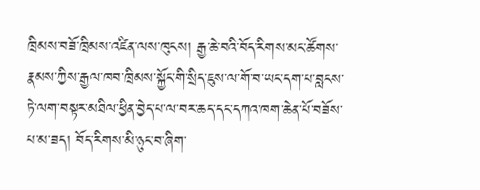ཁྲིམས་བཟོ་ཁྲིམས་འཛིན་ལས་ཁུངས། རྒྱ་ཆེ་བའི་བོད་རིགས་མང་ཚོགས་རྣམས་ཀྱིས་རྒྱལ་ཁབ་ཁྲིམས་སྐྱོང་གི་སྲིད་ཇུས་ལ་གོ་བ་ཡང་དག་པ་བླངས་ཏེ་ལག་བསྟར་མཐིལ་ཕྱིན་བྱེད་པ་ལ་བར་ཆད་དང་དཀའ་ཁག་ཆེན་པོ་བཟོས་པ་མ་ཟད། བོད་རིགས་མི་ཉུང་བ་ཞིག་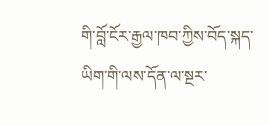གི་བློ་ངོར་རྒྱལ་ཁབ་ཀྱིས་བོད་སྐད་ཡིག་གི་ལས་དོན་ལ་སྔར་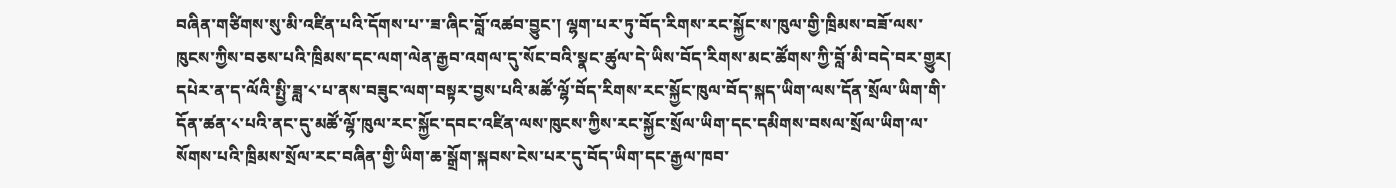བཞིན་གཙིགས་སུ་མི་འཛིན་པའི་དོགས་པ་་ཟ་ཞིང་བློ་འཚབ་བྱུང་། ལྷག་པར་ཏུ་བོད་རིགས་རང་སྐྱོང་ས་ཁུལ་གྱི་ཁྲིམས་བཟོ་ལས་ཁུངས་ཀྱིས་བཅས་པའི་ཁྲིམས་དང་ལག་ལེན་རྒྱབ་འགལ་དུ་སོང་བའི་སྣང་ཚུལ་དེ་ཡིས་བོད་རིགས་མང་ཚོགས་ཀྱི་བློ་མི་བདེ་བར་གྱུར། དཔེར་ན་ད་ལོའི་སྤྱི་ཟླ་༨་པ་ནས་བཟུང་ལག་བསྟར་བྱས་པའི་མཚོ་ལྷོ་བོད་རིགས་རང་སྐྱོང་ཁུལ་བོད་སྐད་ཡིག་ལས་དོན་སྲོལ་ཡིག་གི་དོན་ཚན་༨་པའི་ནང་དུ་མཚོ་ལྷོ་ཁུལ་རང་སྐྱོང་དབང་འཛིན་ལས་ཁུངས་ཀྱིས་རང་སྐྱོང་སྲོལ་ཡིག་དང་དམིགས་བསལ་སྲོལ་ཡིག་ལ་སོགས་པའི་ཁྲིམས་སྲོལ་རང་བཞིན་གྱི་ཡིག་ཆ་སྒྲོག་སྐབས་ངེས་པར་དུ་བོད་ཡིག་དང་རྒྱལ་ཁབ་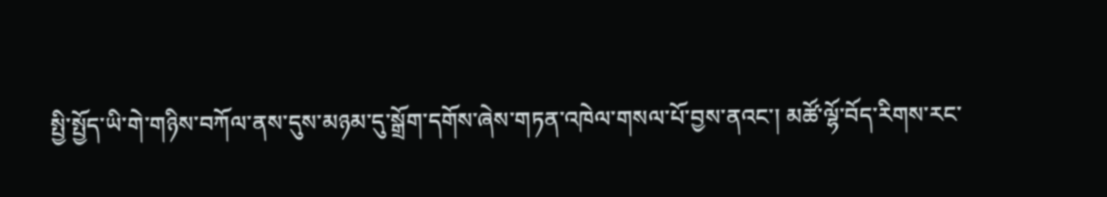སྤྱི་སྤྱོད་ཡི་གེ་གཉིས་བཀོལ་ནས་དུས་མཉམ་དུ་སྒྲོག་དགོས་ཞེས་གཏན་འཁེལ་གསལ་པོ་བྱས་ནའང་། མཚོ་ལྷོ་བོད་རིགས་རང་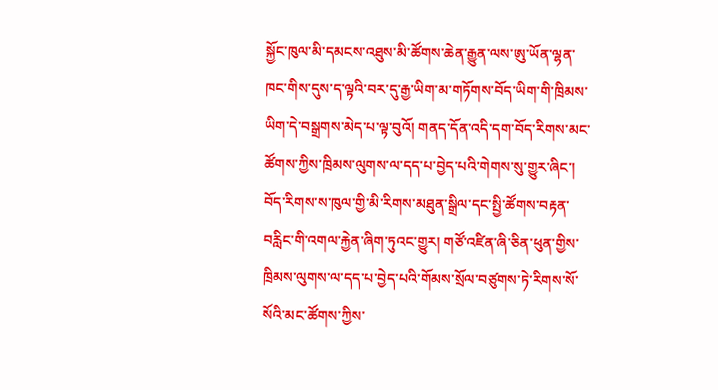སྐྱོང་ཁུལ་མི་དམངས་འཐུས་མི་ཚོགས་ཆེན་རྒྱུན་ལས་ཨུ་ཡོན་ལྷན་ཁང་གིས་དུས་ད་ལྟའི་བར་དུ་རྒྱ་ཡིག་མ་གཏོགས་བོད་ཡིག་གི་ཁྲིམས་ཡིག་དེ་བསྒྲགས་མེད་པ་ལྟ་བུའོ། གནད་དོན་འདི་དག་བོད་རིགས་མང་ཚོགས་ཀྱིས་ཁྲིམས་ལུགས་ལ་དད་པ་བྱེད་པའི་གེགས་སུ་གྱུར་ཞིང་། བོད་རིགས་ས་ཁུལ་གྱི་མི་རིགས་མཐུན་སྒྲིལ་དང་སྤྱི་ཚོགས་བརྟན་བརླིང་གི་འགལ་རྐྱེན་ཞིག་ཏུའང་གྱུར། གཙོ་འཛིན་ཞི་ཅིན་ཕུན་གྱིས་ཁྲིམས་ལུགས་ལ་དད་པ་བྱེད་པའི་གོམས་སྲོལ་བཙུགས་ཏེ་རིགས་སོ་སོའི་མང་ཚོགས་ཀྱིས་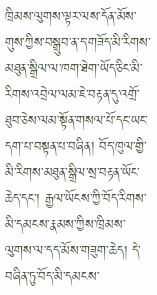ཁྲིམས་ལུགས་ལྟར་ལས་དོན་མོས་གུས་ཀྱིས་བསྒྲུབ་ན་ད་གཟོད་མི་རིགས་མཐུན་སྒྲིལ་ལ་ཁག་ཐེག་ཡོད་ཅིང་མི་རིགས་འབྲེལ་ལམ་ཇེ་བརྟན་དུ་འགྲོ་ཐུབ་ཅེས་ལམ་སྟོན་གསལ་པོ་དང་ཡང་དག་པ་བསྟན་པ་བཞིན། བོད་ཁུལ་གྱི་མི་རིགས་མཐུན་སྒྲིལ་སྲ་བརྟན་ཡོང་ཆེད་དང་། རྒྱལ་ཡོངས་ཀྱི་བོད་རིགས་མི་དམངས་རྣམས་ཀྱིས་ཁྲིམས་ལུགས་ལ་དད་མོས་གཟུག་ཆེད། དེ་བཞིན་ཏུ་བོད་མི་དམངས་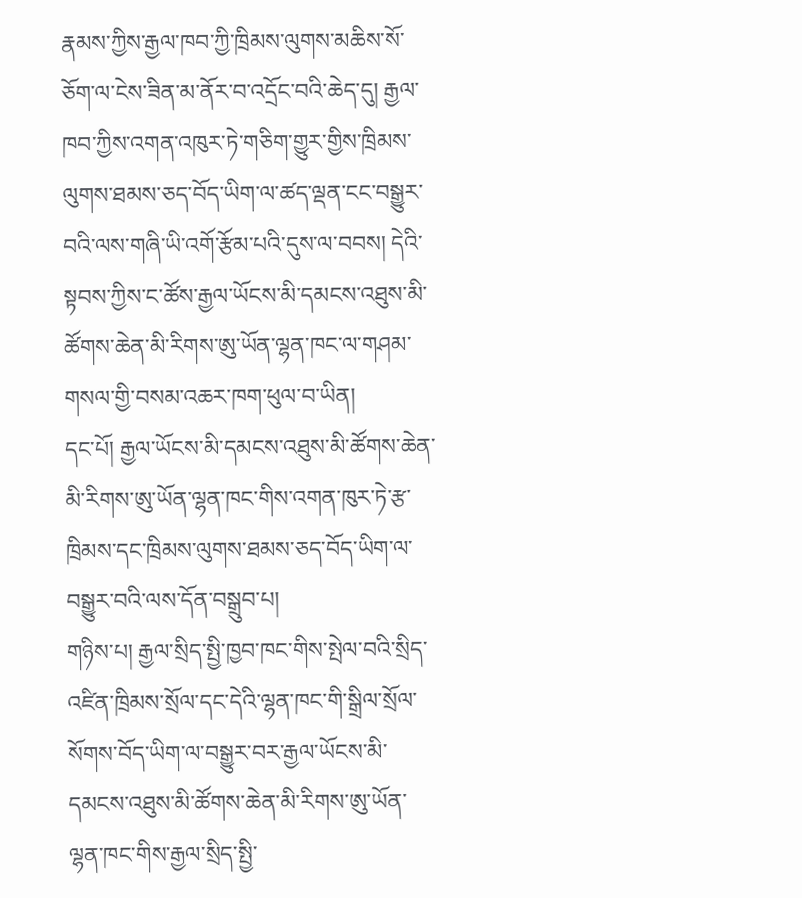རྣམས་ཀྱིས་རྒྱལ་ཁབ་ཀྱི་ཁྲིམས་ལུགས་མཆིས་སོ་ཅོག་ལ་ངེས་ཟིན་མ་ནོར་བ་འདྲོང་བའི་ཆེད་དུ། རྒྱལ་ཁབ་ཀྱིས་འགན་འཁུར་ཏེ་གཅིག་གྱུར་གྱིས་ཁྲིམས་ལུགས་ཐམས་ཅད་བོད་ཡིག་ལ་ཚད་ལྡན་ངང་བསྒྱུར་བའི་ལས་གཞི་ཡི་འགོ་རྩོམ་པའི་དུས་ལ་བབས། དེའི་སྟབས་ཀྱིས་ང་ཚོས་རྒྱལ་ཡོངས་མི་དམངས་འཐུས་མི་ཚོགས་ཆེན་མི་རིགས་ཨུ་ཡོན་ལྷན་ཁང་ལ་གཤམ་གསལ་གྱི་བསམ་འཆར་ཁག་ཕུལ་བ་ཡིན།
དང་པོ། རྒྱལ་ཡོངས་མི་དམངས་འཐུས་མི་ཚོགས་ཆེན་མི་རིགས་ཨུ་ཡོན་ལྷན་ཁང་གིས་འགན་ཁུར་ཏེ་རྩ་ཁྲིམས་དང་ཁྲིམས་ལུགས་ཐམས་ཅད་བོད་ཡིག་ལ་བསྒྱུར་བའི་ལས་དོན་བསྒྲུབ་པ།
གཉིས་པ། རྒྱལ་སྲིད་སྤྱི་ཁྱབ་ཁང་གིས་སྤེལ་བའི་སྲིད་འཛིན་ཁྲིམས་སྲོལ་དང་དེའི་ལྷན་ཁང་གི་སྒྲིལ་སྲོལ་སོགས་བོད་ཡིག་ལ་བསྒྱུར་བར་རྒྱལ་ཡོངས་མི་དམངས་འཐུས་མི་ཚོགས་ཆེན་མི་རིགས་ཨུ་ཡོན་ལྷན་ཁང་གིས་རྒྱལ་སྲིད་སྤྱི་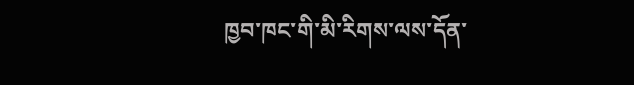ཁྱབ་ཁང་གི་མི་རིགས་ལས་དོན་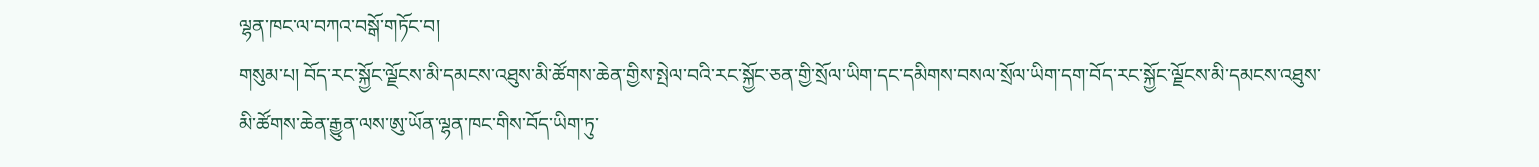ལྷན་ཁང་ལ་བཀའ་བསྒོ་གཏོང་བ།
གསུམ་པ། བོད་རང་སྐྱོང་ལྗོངས་མི་དམངས་འཐུས་མི་ཚོགས་ཆེན་གྱིས་སྤེལ་བའི་རང་སྐྱོང་ཅན་གྱི་སྲོལ་ཡིག་དང་དམིགས་བསལ་སྲོལ་ཡིག་དག་བོད་རང་སྐྱོང་ལྗོངས་མི་དམངས་འཐུས་མི་ཚོགས་ཆེན་རྒྱུན་ལས་ཨུ་ཡོན་ལྷན་ཁང་གིས་བོད་ཡིག་ཏུ་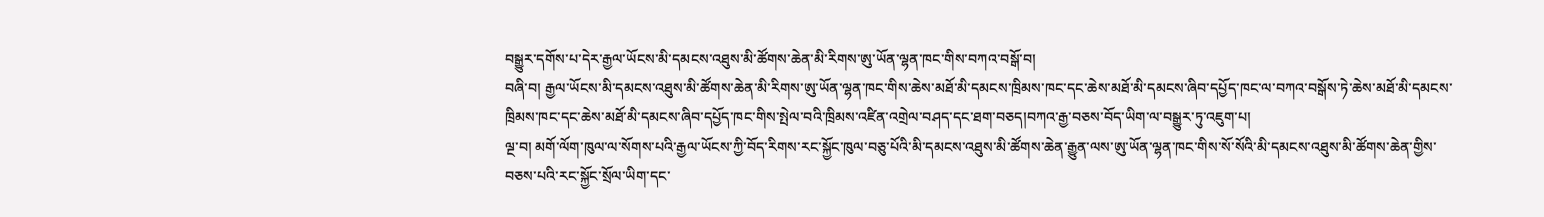བསྒྱུར་དགོས་པ་དེར་རྒྱལ་ཡོངས་མི་དམངས་འཐུས་མི་ཚོགས་ཆེན་མི་རིགས་ཨུ་ཡོན་ལྷན་ཁང་གིས་བཀའ་བསྒོ་བ།
བཞི་བ། རྒྱལ་ཡོངས་མི་དམངས་འཐུས་མི་ཚོགས་ཆེན་མི་རིགས་ཨུ་ཡོན་ལྷན་ཁང་གིས་ཆེས་མཐོ་མི་དམངས་ཁྲིམས་ཁང་དང་ཆེས་མཐོ་མི་དམངས་ཞིབ་དཔྱོད་ཁང་ལ་བཀའ་བསྒོས་ཏེ་ཆེས་མཐོ་མི་དམངས་ཁྲིམས་ཁང་དང་ཆེས་མཐོ་མི་དམངས་ཞིབ་དཔྱོད་ཁང་གིས་སྤེལ་བའི་ཁྲིམས་འཛིན་འགྲེལ་བཤད་དང་ཐག་བཅད།བཀའ་རྒྱ་བཅས་བོད་ཡིག་ལ་བསྒྱུར་ཏུ་འཇུག་པ།
ལྔ་བ། མགོ་ལོག་ཁུལ་ལ་སོགས་པའི་རྒྱལ་ཡོངས་ཀྱི་བོད་རིགས་རང་སྐྱོང་ཁུལ་བཅུ་པོའི་མི་དམངས་འཐུས་མི་ཚོགས་ཆེན་རྒྱུན་ལས་ཨུ་ཡོན་ལྷན་ཁང་གིས་སོ་སོའི་མི་དམངས་འཐུས་མི་ཚོགས་ཆེན་གྱིས་བཅས་པའི་རང་སྐྱོང་སྲོལ་ཡིག་དང་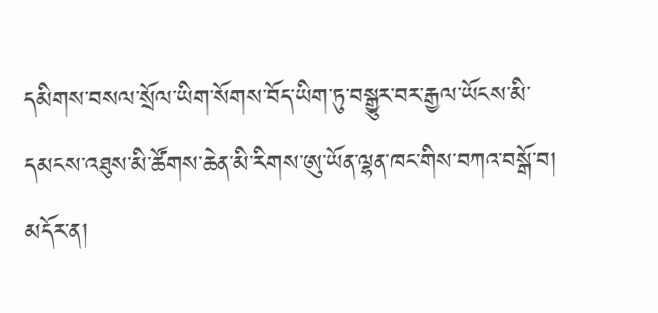དམིགས་བསལ་སྲོལ་ཡིག་སོགས་བོད་ཡིག་ཏུ་བསྒྱུར་བར་རྒྱལ་ཡོངས་མི་དམངས་འཐུས་མི་ཚོགས་ཆེན་མི་རིགས་ཨུ་ཡོན་ལྷན་ཁང་གིས་བཀའ་བསྒོ་བ།
མདོར་ན།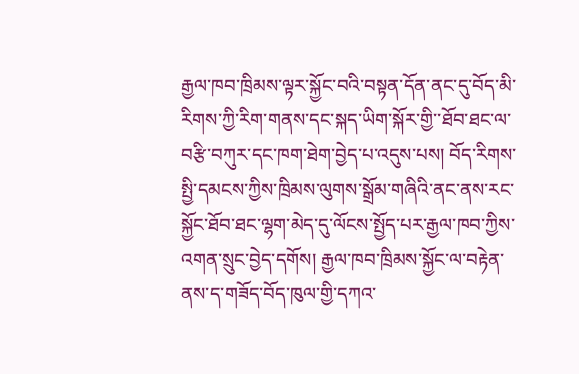རྒྱལ་ཁབ་ཁྲིམས་ལྟར་སྐྱོང་བའི་བསྟན་དོན་ནང་དུ་བོད་མི་རིགས་ཀྱི་རིག་གནས་དང་སྐད་ཡིག་སྐོར་གྱི་་ཐོབ་ཐང་ལ་བརྩི་བཀུར་དང་ཁག་ཐེག་བྱེད་པ་འདུས་པས། བོད་རིགས་སྤྱི་དམངས་ཀྱིས་ཁྲིམས་ལུགས་སྒྲོམ་གཞིའི་ནང་ནས་རང་སྐྱོང་ཐོབ་ཐང་ལྷག་མེད་དུ་ལོངས་སྤྱོད་པར་རྒྱལ་ཁབ་ཀྱིས་འགན་སྲུང་བྱེད་དགོས། རྒྱལ་ཁབ་ཁྲིམས་སྐྱོང་ལ་བརྟེན་ནས་ད་གཟོད་བོད་ཁུལ་གྱི་དཀའ་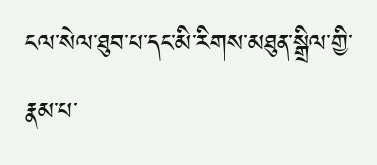ངལ་སེལ་ཐུབ་པ་དང་མི་རིགས་མཐུན་སྒྲིལ་གྱི་རྣམ་པ་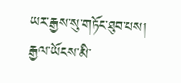ཡར་རྒྱས་སུ་གཏོང་ཐུབ་པས། རྒྱལ་ཡོངས་མི་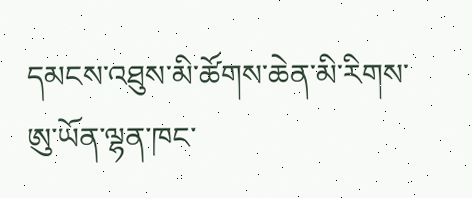དམངས་འཐུས་མི་ཚོགས་ཆེན་མི་རིགས་ཨུ་ཡོན་ལྷན་ཁང་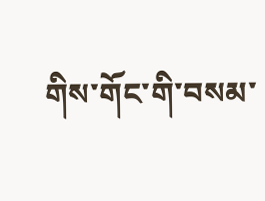གིས་གོང་གི་བསམ་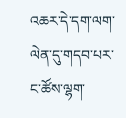འཆར་དེ་དག་ལག་ལེན་དུ་གདབ་པར་ང་ཚོས་ལྷག་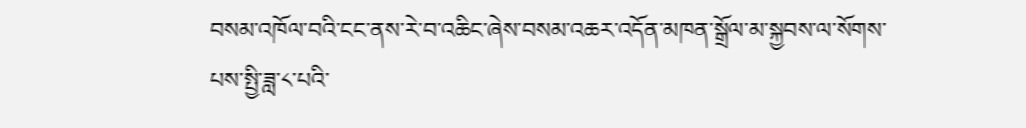བསམ་འཁོལ་བའི་ངང་ནས་རེ་བ་འཆིང་ཞེས་བསམ་འཆར་འདོན་མཁན་སྒྲོལ་མ་སྐྱབས་ལ་སོགས་པས་སྤྱི་ཟླ་༨་པའི་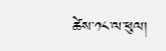ཚེས་༡༨་ལ་ཕུལ།